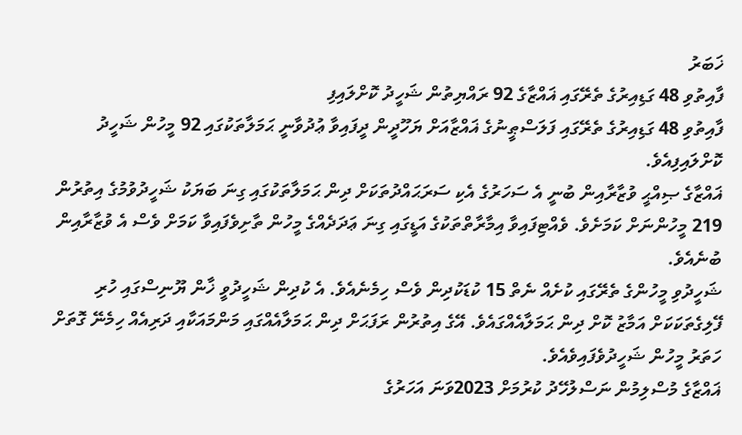ޚަބަރު
ފާއިތުވި 48 ގަޑިއިރުގެ ތެރޭގައި ޣައްޒާގެ 92 ރައްޔިތުން ޝަހީދު ކޮށްލައިފި
ފާއިތުވި 48 ގަޑިއިރުގެ ތެރޭގައި ފަލަސްޠީނުގެ ޣައްޒާއަށް ޔަހޫދީން ދީފައިވާ ޢުދުވާނީ ޙަމަލާތަކުގައި 92 މީހުން ޝަހީދު ކޮށްލައިފިއެވެ.
ޣައްޒާގެ ޞިއްޙީ ވުޒާރާއިން ބުނީ އެ ސަހަރުގެ އެކި ސަރަޙައްދުތަކަށް ދިން ޙަމަލާތަކުގައި ގިނަ ބަޔަކު ޝަހީދުވުމުގެ އިތުރުން 219 މީހުންނަށް ކަމަށެވެ. ވެއްޓިފައިވާ އިމާރާތްތަކުގެ އަޑީގައި ގިނަ ޢަދަދެއްގެ މީހުން ތާށިވެފައިވާ ކަމަށް ވެސް އެ ވުޒާރާއިން ބުނެއެވެ.
ޝަހީދުވި މީހުންގެ ތެރޭގައި ކުށެއް ނެތް 15 ކުޑަކުދިން ވެސް ހިމެނެއެވެ. އެ ކުދިން ޝަހީދުވީ ޚާން ޔޫނިސްގައި ހުރި ފޭލިގެތަކަކަށް އަމާޒު ކޮށް ދިން ޙަމަލާއެއްގައެވެ. އޭގެ އިތުރުން ރަފަޙަށް ދިން ޙަމަލާއެއްގައި މަންމައަކާއި ދަރިއެއް ހިމެނޭ ގޮތަށް ހަތަރު މީހުން ޝަހީދުވެފައިވެއެވެ.
ޣައްޒާގެ މުސްލިމުން ނަސްލުހޭދު ކުރުމަށް 2023ވަނަ އަހަރުގެ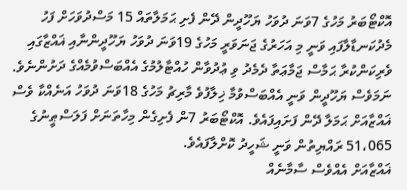އޮކްޓޯބަރު މަހުގެ 7ވަނަ ދުވަހު ޔަހޫދީން ދޭން ފެށި ޙަމަލާތައް 15 މަސްދުވަހަށް ފަހު މެދުކަނޑާލާފައި ވަނީ މި އަހަރުގެ ޖަނަވަރީ މަހުގެ 19ވަނަ ދުވަހު ޔަހޫދީންނާއި ޣައްޒާގައި ވެރިކަންކުރާ ޙަމާސް ޖަމާޢަތާ ދެމެދު ވި ޢުދުވާން ހުއްޓާލުމުގެ އެއްބަސްވުމެއްގެ ދަށުންނެވެ. ނަމަވެސް ޔަހޫދީން ވަނީ އެއްބަސްވުމާ ޚިލާފުވެ މާރިޗު މަހުގެ 18ވަނަ ދުވަހު އަނެއްކާ ވެސް ޣައްޒާއަށް ޙަމަލާ ދޭން ފަށައިފައެވެ. އޮކްޓޯބަރު 7ން ފެށިގެން މިހާތަނަށް ފަލަސްޠީނުގެ 51،065 ރައްޔިތުން ވަނީ ޝަހީދު ކޮށްލާފައެވެ.
ޣައްޒާއަށް އެއްވެސް ސާމާނެއް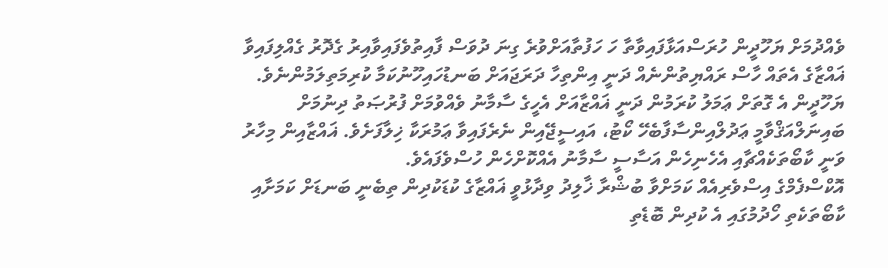ވެއްދުމަށް ޔަހޫދީން ހުރަސްއަޅާފައިވާތާ ހަ ހަފުތާއަށްވުރެ ގިނަ ދުވަސް ފާއިތުވެފައިވާއިރު ގެދޮރު ގެއްލިފައިވާ ޣައްޒާގެ އެތައް ހާސް ރައްޔިތުންނެއް ދަނީ އިންތިހާ ދަރަޖައަށް ބަނޑުހައިހޫނުކަމާ ކުރިމަތިލަމުންނެވެ. ޔަހޫދީން އެ ގޮތަށް ޢަމަލު ކުރަމުން ދަނީ ޣައްޒާއަށް އެހީގެ ސާމާނު ވެއްވުމަށް ފުރުޞަތު ދިނުމަށް ބައިނަލްއަޤްވާމީ ޢަދުލްއިންސާފާބެހޭ ކޯޓު، އައިސީޖޭއިން ނެރެފައިވާ ޢަމުރަކާ ޚިލާފަށެވެ. ޣައްޒާއިން މިހާރު ވަނީ ކާބޯތަކެއްޗާއި އެހެނިހެން އަސާސީ ސާމާނު އެއްކޮށްހެން ހުސްވެފައެވެ.
އޮކްސްފެމްގެ އިސްވެރިއެއް ކަމަށްވާ ބުޝްރާ ޚާލިދު ވިދާޅުވީ ޣައްޒާގެ ކުޑަކުދިން ތިބެނީ ބަނޑަށް ކަމަށާއި ކާބޯތަކެތި ހޯދުމުގައި އެ ކުދިން ބޮޑެތި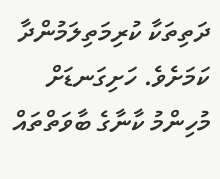ދަތިތަކާ ކުރިމަތިލަމުންދާ ކަމަށެވެ. ހަށިގަނޑަށް މުހިންމު ކާނާގެ ބާވަތްތައް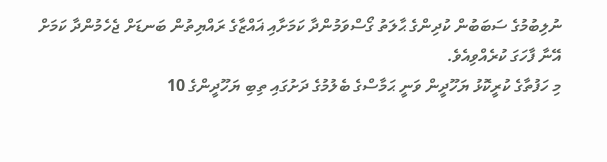ނުލިބުމުގެ ސަބަބުން ކުދިންގެ ޙާލަތު ގޯސްވަމުންދާ ކަމަށާއި ޣައްޒާގެ ރައްޔިތުން ބަނޑަށް ޖެހެމުންދާ ކަމަށް އޭނާ ފާހަގަ ކުރެއްވިއެވެ.
މި ހަފުތާގެ ކުރީކޮޅު ޔަހޫދީން ވަނީ ޙަމާސްގެ ބެލުމުގެ ދަށުގައި ތިބި ޔަހޫދީންގެ 10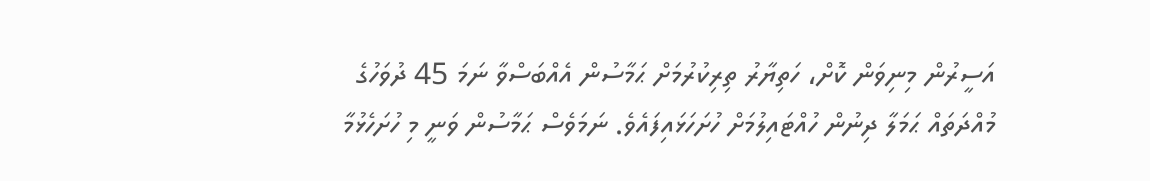އަސީރުން މިނިވަން ކޮށް، ހަތިޔާރު ތިރިކުރުމަށް ޙަމާސުން އެއްބަސްވާ ނަމަ 45 ދުވަހުގެ މުއްދަތައް ޙަމަލާ ދިނުން ހުއްޓައިލުމަށް ހުށަހަޅައިފައެވެ. ނަމަވެސް ޙަމާސުން ވަނީ މި ހުށަހެޅުމާ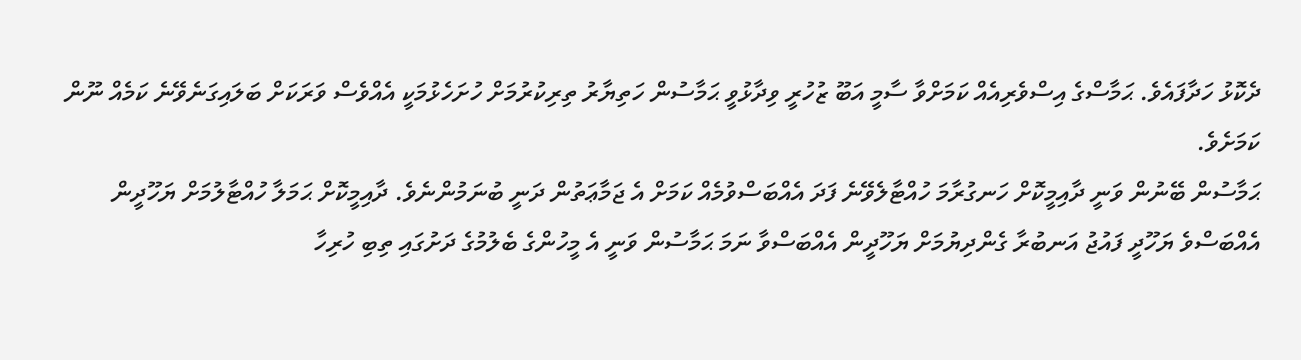ދެކޮޅު ހަދާފައެވެ. ޙަމާސްގެ އިސްވެރިއެއް ކަމަށްވާ ސާމީ އަބޫ ޒުހުރީ ވިދާޅުވީ ޙަމާސުން ހަތިޔާރު ތިރިކުރުމަށް ހުށަހެޅުމަކީ އެއްވެސް ވަރަކަށް ބަލައިގަނެވޭނެ ކަމެއް ނޫން ކަމަށެވެ.
ޙަމާސުން ބޭނުން ވަނީ ދާއިމީކޮށް ހަނގުރާމަ ހުއްޓާލެވޭނެ ފަދަ އެއްބަސްވުމެއް ކަމަށް އެ ޖަމާޢަތުން ދަނީ ބުނަމުންނެވެ. ދާއިމީކޮށް ޙަމަލާ ހުއްޓާލުމަށް ޔަހޫދީން އެއްބަސްވެ ޔަހޫދީ ފައުޖު އަނބުރާ ގެންދިޔުމަށް ޔަހޫދީން އެއްބަސްވާ ނަމަ ޙަމާސުން ވަނީ އެ މީހުންގެ ބެލުމުގެ ދަށުގައި ތިބި ހުރިހާ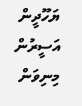ޔަހޫދީން އަސީރުން މިނިވަން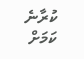ކުރާނެ ކަމަށް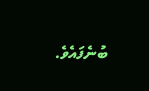ބުނެފައެވެ.